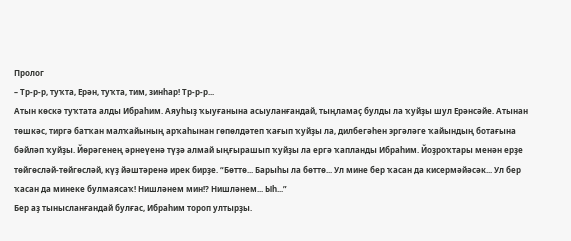Пролог
– Тр-р-р, туҡта, Ерән, туҡта, тим, зинһар! Тр-р-р...
Атын көскә туҡтата алды Ибраһим. Аяуһыҙ ҡыуғанына асыуланғандай, тыңламаҫ булды ла ҡуйҙы шул Ерәнсәйе. Атынан төшкәс, тиргә батҡан малҡайының арҡаһынан гөпөлдәтеп ҡағып ҡуйҙы ла, дилбегәһен эргәләге ҡайындың ботағына бәйләп ҡуйҙы. Йөрәгенең әрнеүенә түҙә алмай ыңғырашып ҡуйҙы ла ергә ҡапланды Ибраһим. Йоҙроҡтары менән ерҙе төйгөсләй-төйгөсләй, күҙ йәштәренә ирек бирҙе. “Бөттө... Барыһы ла бөттө... Ул мине бер ҡасан да кисермәйәсәк... Ул бер ҡасан да минеке булмаясаҡ! Нишләнем мин!? Нишләнем... Ыһ...”
Бер аҙ тынысланғандай булғас, Ибраһим тороп ултырҙы.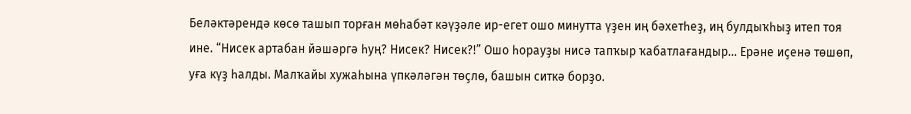Беләктәрендә көсө ташып торған мөһабәт кәүҙәле ир-егет ошо минутта үҙен иң бәхетһеҙ, иң булдыҡһыҙ итеп тоя ине. “Нисек артабан йәшәргә һуң? Нисек? Нисек?!” Ошо һорауҙы нисә тапҡыр ҡабатлағандыр... Ерәне иҫенә төшөп, уға күҙ һалды. Малҡайы хужаһына үпкәләгән төҫлө, башын ситкә борҙо.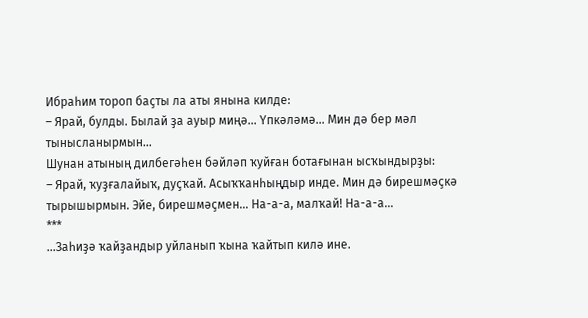Ибраһим тороп баҫты ла аты янына килде:
– Ярай, булды. Былай ҙа ауыр миңә... Үпкәләмә... Мин дә бер мәл тынысланырмын...
Шунан атының дилбегәһен бәйләп ҡуйған ботағынан ысҡындырҙы:
– Ярай, ҡуҙғалайыҡ, дуҫҡай. Асыҡҡанһыңдыр инде. Мин дә бирешмәҫкә тырышырмын. Эйе, бирешмәҫмен... На-а-а, малҡай! На-а-а...
***
...Заһиҙә ҡайҙандыр уйланып ҡына ҡайтып килә ине.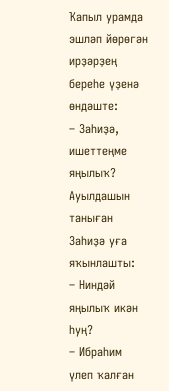Ҡапыл урамда эшләп йөрөгән ирҙәрҙең береһе үҙенә өндәште:
– Заһиҙә, ишеттеңме яңылыҡ?
Ауылдашын таныған Заһиҙә уға яҡынлашты:
– Ниндәй яңылыҡ икән һуң?
– Ибраһим үлеп ҡалған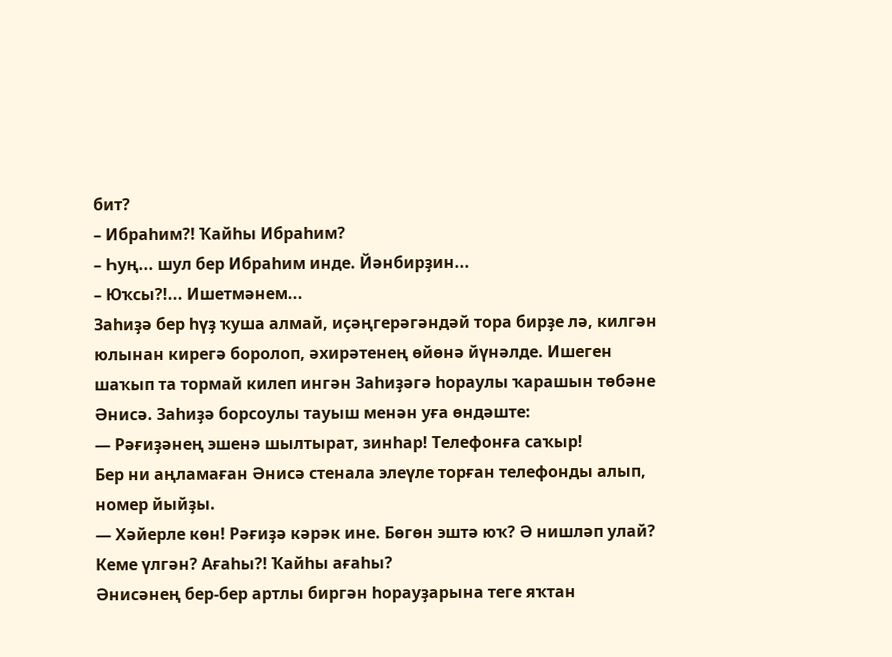бит?
– Ибраһим?! Ҡайһы Ибраһим?
– Һуң... шул бер Ибраһим инде. Йәнбирҙин...
– Юҡсы?!... Ишетмәнем...
Заһиҙә бер һүҙ ҡуша алмай, иҫәңгерәгәндәй тора бирҙе лә, килгән юлынан кирегә боролоп, әхирәтенең өйөнә йүнәлде. Ишеген шаҡып та тормай килеп ингән Заһиҙәгә һораулы ҡарашын төбәне Әнисә. Заһиҙә борсоулы тауыш менән уға өндәште:
— Рәғиҙәнең эшенә шылтырат, зинһар! Телефонға саҡыр!
Бер ни аңламаған Әнисә стенала элеүле торған телефонды алып, номер йыйҙы.
— Хәйерле көн! Рәғиҙә кәрәк ине. Бөгөн эштә юҡ? Ә нишләп улай? Кеме үлгән? Ағаһы?! Ҡайһы ағаһы?
Әнисәнең бер-бер артлы биргән һорауҙарына теге яҡтан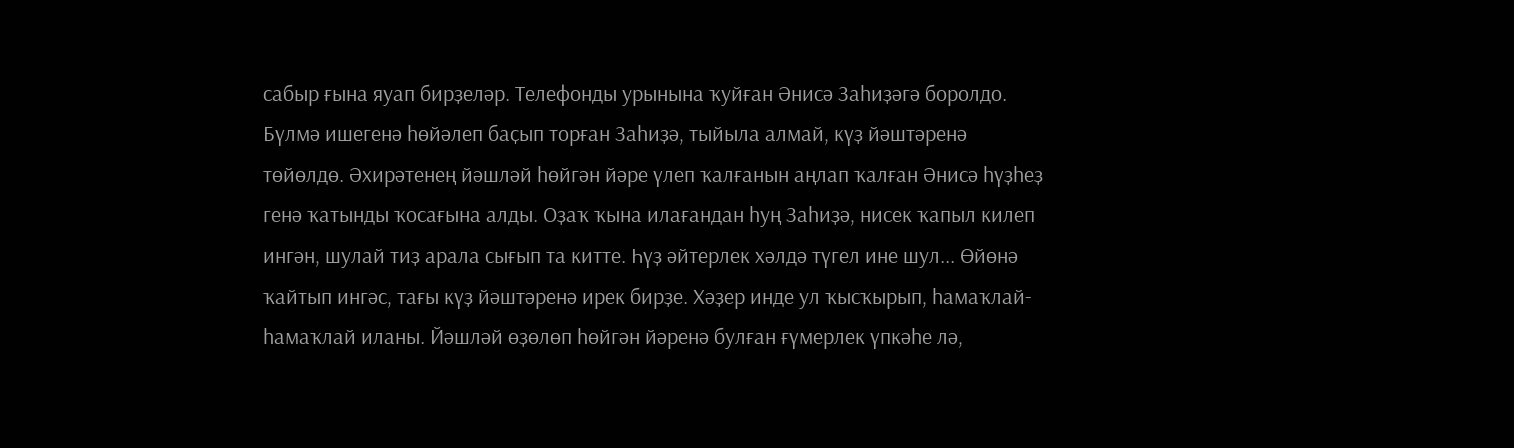сабыр ғына яуап бирҙеләр. Телефонды урынына ҡуйған Әнисә Заһиҙәгә боролдо. Бүлмә ишегенә һөйәлеп баҫып торған Заһиҙә, тыйыла алмай, күҙ йәштәренә төйөлдө. Әхирәтенең йәшләй һөйгән йәре үлеп ҡалғанын аңлап ҡалған Әнисә һүҙһеҙ генә ҡатынды ҡосағына алды. Оҙаҡ ҡына илағандан һуң Заһиҙә, нисек ҡапыл килеп ингән, шулай тиҙ арала сығып та китте. Һүҙ әйтерлек хәлдә түгел ине шул... Өйөнә ҡайтып ингәс, тағы күҙ йәштәренә ирек бирҙе. Хәҙер инде ул ҡысҡырып, һамаҡлай-һамаҡлай иланы. Йәшләй өҙөлөп һөйгән йәренә булған ғүмерлек үпкәһе лә,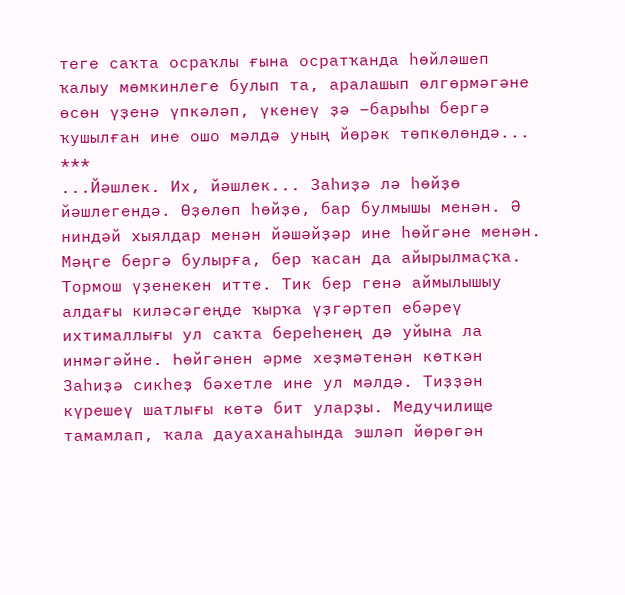теге саҡта осраҡлы ғына осратҡанда һөйләшеп ҡалыу мөмкинлеге булып та, аралашып өлгөрмәгәне өсөн үҙенә үпкәләп, үкенеү ҙә –барыһы бергә ҡушылған ине ошо мәлдә уның йөрәк төпкөлөндә...
***
...Йәшлек. Их, йәшлек... Заһиҙә лә һөйҙө йәшлегендә. Өҙөлөп һөйҙө, бар булмышы менән. Ә ниндәй хыялдар менән йәшәйҙәр ине һөйгәне менән. Мәңге бергә булырға, бер ҡасан да айырылмаҫҡа. Тормош үҙенекен итте. Тик бер генә аймылышыу алдағы киләсәгеңде ҡырҡа үҙгәртеп ебәреү ихтималлығы ул саҡта береһенең дә уйына ла инмәгәйне. Һөйгәнен әрме хеҙмәтенән көткән Заһиҙә сикһеҙ бәхетле ине ул мәлдә. Тиҙҙән күрешеү шатлығы көтә бит уларҙы. Медучилище тамамлап, ҡала дауаханаһында эшләп йөрөгән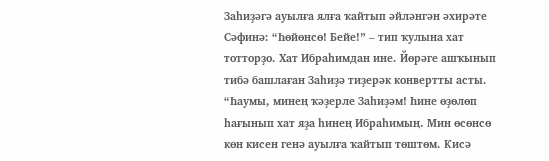Заһиҙәгә ауылға ялға ҡайтып әйләнгән әхирәте Сәфинә: “Һөйөнсө! Бейе!” – тип ҡулына хат тотторҙо. Хат Ибраһимдан ине. Йөрәге ашҡынып тибә башлаған Заһиҙә тиҙерәк конвертты асты. “Һаумы, минең ҡәҙерле Заһиҙәм! Һине өҙөлөп һағынып хат яҙа һинең Ибраһимың. Мин өсөнсө көн кисен генә ауылға ҡайтып төштөм. Кисә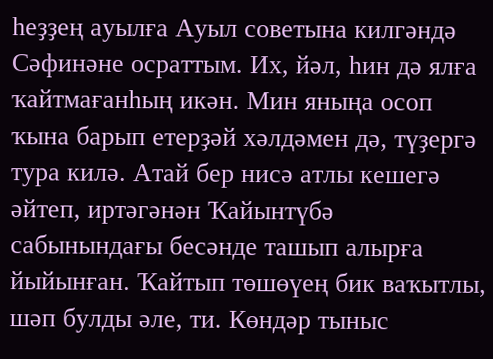һеҙҙең ауылға Ауыл советына килгәндә Сәфинәне осраттым. Их, йәл, һин дә ялға ҡайтмағанһың икән. Мин яныңа осоп ҡына барып етерҙәй хәлдәмен дә, түҙергә тура килә. Атай бер нисә атлы кешегә әйтеп, иртәгәнән Ҡайынтүбә сабынындағы бесәнде ташып алырға йыйынған. Ҡайтып төшөүең бик ваҡытлы, шәп булды әле, ти. Көндәр тыныс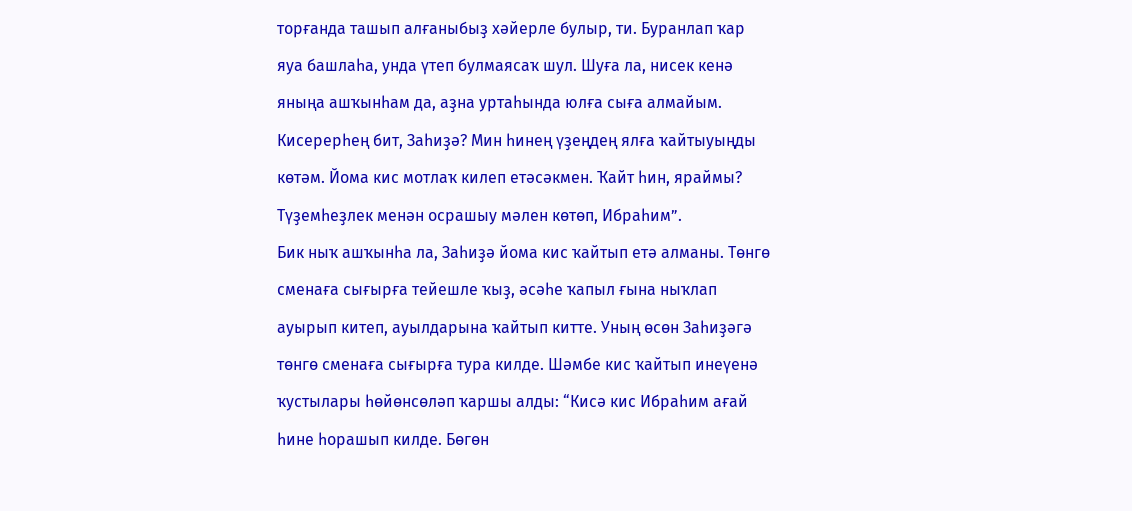торғанда ташып алғаныбыҙ хәйерле булыр, ти. Буранлап ҡар яуа башлаһа, унда үтеп булмаясаҡ шул. Шуға ла, нисек кенә яныңа ашҡынһам да, аҙна уртаһында юлға сыға алмайым. Кисерерһең бит, Заһиҙә? Мин һинең үҙеңдең ялға ҡайтыуыңды көтәм. Йома кис мотлаҡ килеп етәсәкмен. Ҡайт һин, яраймы? Түҙемһеҙлек менән осрашыу мәлен көтөп, Ибраһим”.
Бик ныҡ ашҡынһа ла, Заһиҙә йома кис ҡайтып етә алманы. Төнгө сменаға сығырға тейешле ҡыҙ, әсәһе ҡапыл ғына ныҡлап ауырып китеп, ауылдарына ҡайтып китте. Уның өсөн Заһиҙәгә төнгө сменаға сығырға тура килде. Шәмбе кис ҡайтып инеүенә ҡустылары һөйөнсөләп ҡаршы алды: “Кисә кис Ибраһим ағай һине һорашып килде. Бөгөн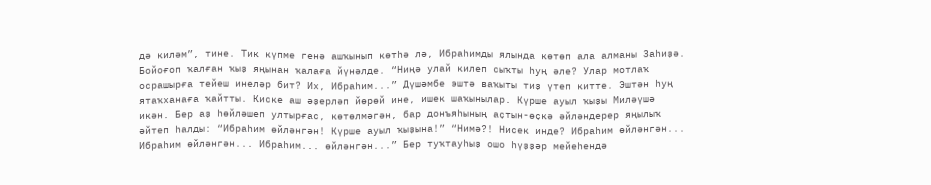дә киләм”, тине. Тик күпме генә ашҡынып көтһә лә, Ибраһимды ялында көтөп ала алманы Заһиҙә. Бойоғоп ҡалған ҡыҙ яңынан ҡалаға йүнәлде. “Ниңә улай килеп сыҡты һуң әле? Улар мотлаҡ осрашырға тейеш инеләр бит? Их, Ибраһим...” Дүшәмбе эштә ваҡыты тиҙ үтеп китте. Эштән һуң ятаҡханаға ҡайтты. Киске аш әҙерләп йөрөй ине, ишек шаҡынылар. Күрше ауыл ҡыҙы Миләүшә икән. Бер аҙ һөйләшеп ултырғас, көтөлмәгән, бар донъяһының аҫтын-өҫкә әйләндерер яңылыҡ әйтеп һалды: “Ибраһим өйләнгән! Күрше ауыл ҡыҙына!” “Нимә?! Нисек инде? Ибраһим өйләнгән... Ибраһим өйләнгән... Ибраһим... өйләнгән...” Бер туҡтауһыҙ ошо һүҙҙәр мейеһендә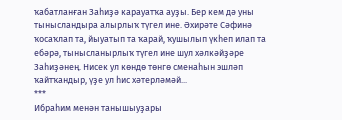ҡабатланған Заһиҙә карауатҡа ауҙы. Бер кем дә уны тынысландыра алырлыҡ түгел ине. Әхирәте Сәфинә ҡосаҡлап та, йыуатып та ҡарай, ҡушылып үкһеп илап та ебәрә, тынысланырлыҡ түгел ине шул хәлкәйҙәре Заһиҙәнең. Нисек ул көндө төнгө сменаһын эшләп ҡайтҡандыр, үҙе ул һис хәтерләмәй...
***
Ибраһим менән танышыуҙары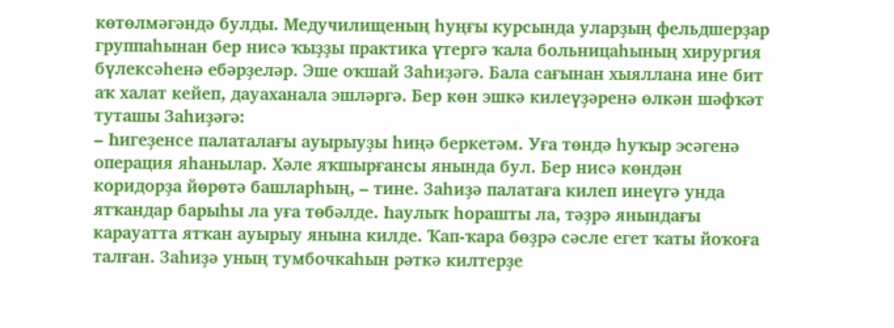көтөлмәгәндә булды. Медучилищеның һуңғы курсында уларҙың фельдшерҙар группаһынан бер нисә ҡыҙҙы практика үтергә ҡала больницаһының хирургия бүлексәһенә ебәрҙеләр. Эше оҡшай Заһиҙәгә. Бала сағынан хыяллана ине бит аҡ халат кейеп, дауаханала эшләргә. Бер көн эшкә килеүҙәренә өлкән шәфҡәт туташы Заһиҙәгә:
– Һигеҙенсе палаталағы ауырыуҙы һиңә беркетәм. Уға төндә һуҡыр эсәгенә операция яһанылар. Хәле яҡшырғансы янында бул. Бер нисә көндән коридорҙа йөрөтә башларһың, – тине. Заһиҙә палатаға килеп инеүгә унда ятҡандар барыһы ла уға төбәлде. Һаулыҡ һорашты ла, тәҙрә янындағы карауатта ятҡан ауырыу янына килде. Ҡап-ҡара бөҙрә сәсле егет ҡаты йоҡоға талған. Заһиҙә уның тумбочкаһын рәткә килтерҙе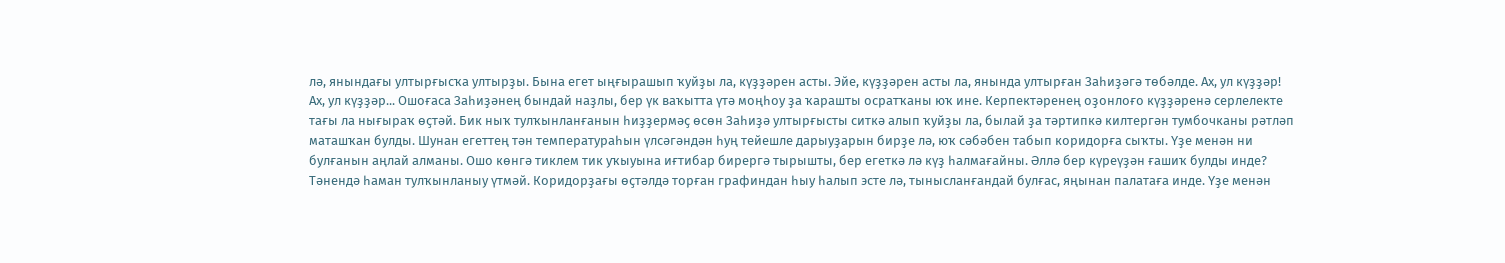лә, янындағы ултырғысҡа ултырҙы. Бына егет ыңғырашып ҡуйҙы ла, күҙҙәрен асты. Эйе, күҙҙәрен асты ла, янында ултырған Заһиҙәгә төбәлде. Ах, ул күҙҙәр! Ах, ул күҙҙәр... Ошоғаса Заһиҙәнең бындай наҙлы, бер үк ваҡытта үтә моңһоу ҙа ҡарашты осратҡаны юҡ ине. Керпектәренең оҙонлоғо күҙҙәренә серлелекте тағы ла нығыраҡ өҫтәй. Бик ныҡ тулҡынланғанын һиҙҙермәҫ өсөн Заһиҙә ултырғысты ситкә алып ҡуйҙы ла, былай ҙа тәртипкә килтергән тумбочканы рәтләп маташҡан булды. Шунан егеттең тән температураһын үлсәгәндән һуң тейешле дарыуҙарын бирҙе лә, юҡ сәбәбен табып коридорға сыҡты. Үҙе менән ни булғанын аңлай алманы. Ошо көнгә тиклем тик уҡыуына иғтибар бирергә тырышты, бер егеткә лә күҙ һалмағайны. Әллә бер күреүҙән ғашиҡ булды инде? Тәнендә һаман тулҡынланыу үтмәй. Коридорҙағы өҫтәлдә торған графиндан һыу һалып эсте лә, тынысланғандай булғас, яңынан палатаға инде. Үҙе менән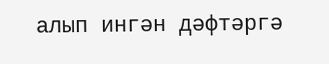алып ингән дәфтәргә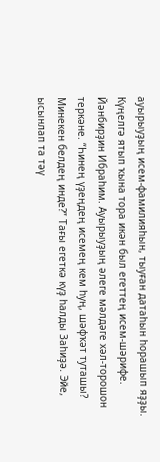ауырыуҙың исем-фамилияһын, тыуған датаһын һорашып яҙҙы. Күңелгә ятып ҡына тора икән был егеттең исем-шәрифе. Йәнбирҙин Ибраһим. Ауырыуҙың әлеге мәлдәге хәл-торошон теркәне. “Һинең үҙеңдең исемең кем һуң, шәфҡәт туташы? Минекен белдең инде?” Тағы егеткә күҙ һалды Заһиҙә. Эйе, ысынлап та тәү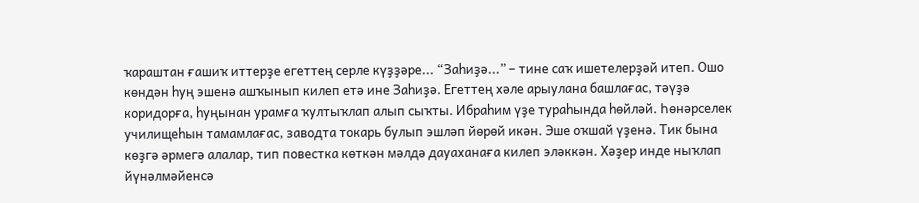ҡараштан ғашиҡ иттерҙе егеттең серле күҙҙәре... “Заһиҙә...” – тине саҡ ишетелерҙәй итеп. Ошо көндән һуң эшенә ашҡынып килеп етә ине Заһиҙә. Егеттең хәле арыулана башлағас, тәүҙә коридорға, һуңынан урамға ҡултыҡлап алып сыҡты. Ибраһим үҙе тураһында һөйләй. Һөнәрселек училищеһын тамамлағас, заводта токарь булып эшләп йөрөй икән. Эше оҡшай үҙенә. Тик бына көҙгә әрмегә алалар, тип повестка көткән мәлдә дауаханаға килеп эләккән. Хәҙер инде ныҡлап йүнәлмәйенсә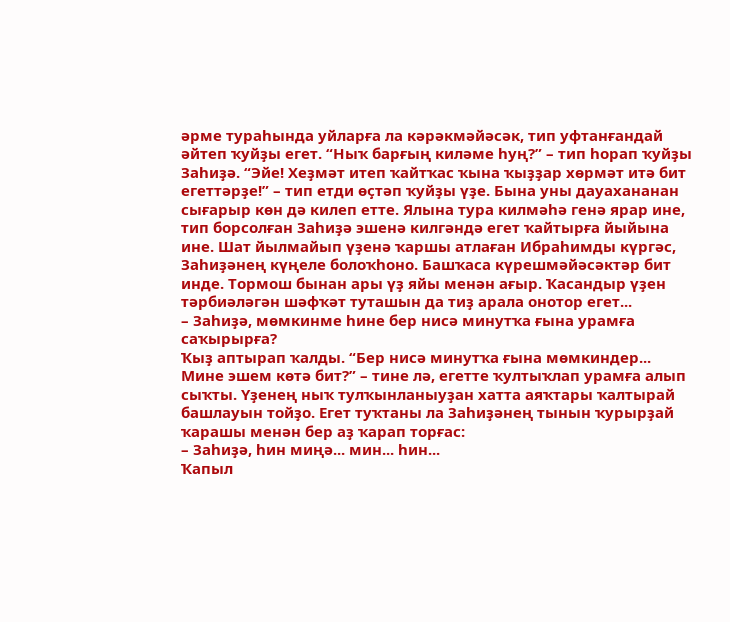әрме тураһында уйларға ла кәрәкмәйәсәк, тип уфтанғандай әйтеп ҡуйҙы егет. “Ныҡ барғың киләме һуң?” – тип һорап ҡуйҙы Заһиҙә. “Эйе! Хеҙмәт итеп ҡайтҡас ҡына ҡыҙҙар хөрмәт итә бит егеттәрҙе!” – тип етди өҫтәп ҡуйҙы үҙе. Бына уны дауахананан сығарыр көн дә килеп етте. Ялына тура килмәһә генә ярар ине, тип борсолған Заһиҙә эшенә килгәндә егет ҡайтырға йыйына ине. Шат йылмайып үҙенә ҡаршы атлаған Ибраһимды күргәс, Заһиҙәнең күңеле болоҡһоно. Башҡаса күрешмәйәсәктәр бит инде. Тормош бынан ары үҙ яйы менән ағыр. Ҡасандыр үҙен тәрбиәләгән шәфҡәт туташын да тиҙ арала онотор егет...
– Заһиҙә, мөмкинме һине бер нисә минутҡа ғына урамға саҡырырға?
Ҡыҙ аптырап ҡалды. “Бер нисә минутҡа ғына мөмкиндер... Мине эшем көтә бит?” – тине лә, егетте ҡултыҡлап урамға алып сыҡты. Үҙенең ныҡ тулҡынланыуҙан хатта аяҡтары ҡалтырай башлауын тойҙо. Егет туҡтаны ла Заһиҙәнең тынын ҡурырҙай ҡарашы менән бер аҙ ҡарап торғас:
– Заһиҙә, һин миңә... мин... һин...
Ҡапыл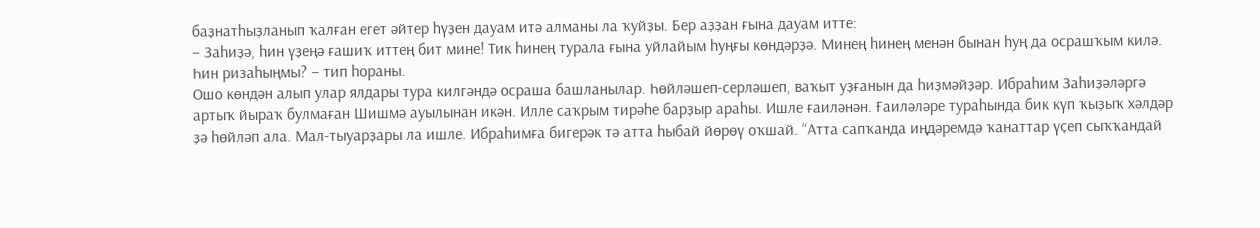баҙнатһыҙланып ҡалған егет әйтер һүҙен дауам итә алманы ла ҡуйҙы. Бер аҙҙан ғына дауам итте:
– Заһиҙә, һин үҙеңә ғашиҡ иттең бит мине! Тик һинең турала ғына уйлайым һуңғы көндәрҙә. Минең һинең менән бынан һуң да осрашҡым килә. Һин ризаһыңмы? – тип һораны.
Ошо көндән алып улар ялдары тура килгәндә осраша башланылар. Һөйләшеп-серләшеп, ваҡыт уҙғанын да һиҙмәйҙәр. Ибраһим Заһиҙәләргә артыҡ йыраҡ булмаған Шишмә ауылынан икән. Илле саҡрым тирәһе барҙыр араһы. Ишле ғаиләнән. Ғаиләләре тураһында бик күп ҡыҙыҡ хәлдәр ҙә һөйләп ала. Мал-тыуарҙары ла ишле. Ибраһимға бигерәк тә атта һыбай йөрөү оҡшай. “Атта сапҡанда иңдәремдә ҡанаттар үҫеп сыҡҡандай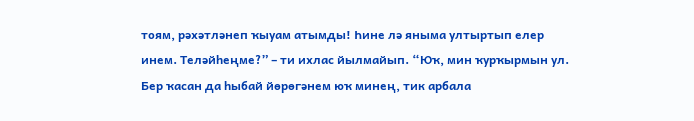тоям, рәхәтләнеп ҡыуам атымды! Һине лә яныма ултыртып елер инем. Теләйһеңме?” – ти ихлас йылмайып. “Юҡ, мин ҡурҡырмын ул. Бер ҡасан да һыбай йөрөгәнем юҡ минең, тик арбала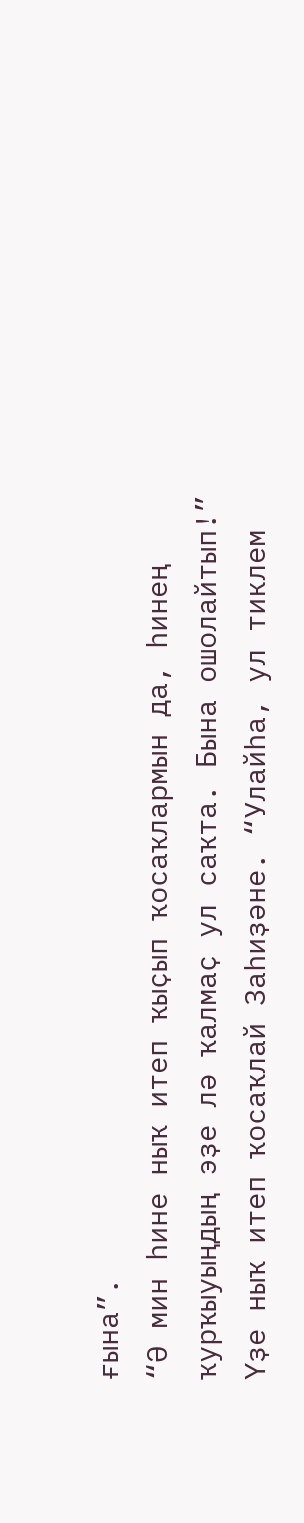ғына”.
“Ә мин һине ныҡ итеп ҡыҫып ҡосаҡлармын да, һинең ҡурҡыуыңдың эҙе лә ҡалмаҫ ул саҡта. Бына ошолайтып!”
Үҙе ныҡ итеп ҡосаҡлай Заһиҙәне. “Улайһа, ул тиклем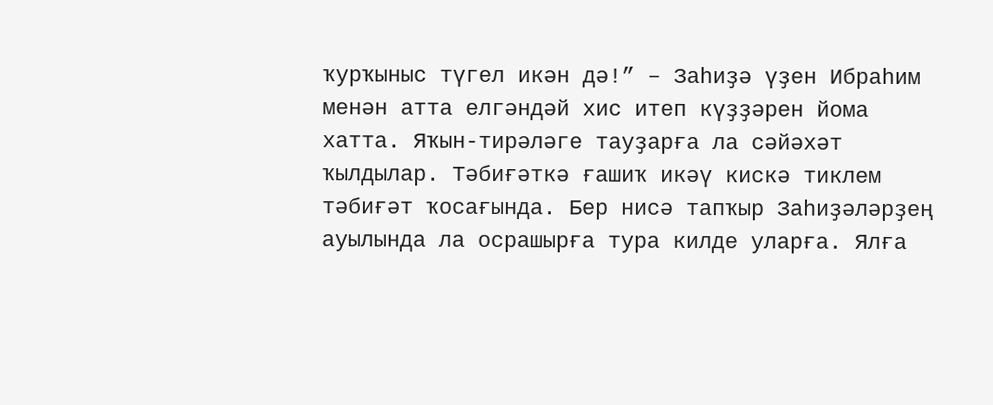ҡурҡыныс түгел икән дә!” – Заһиҙә үҙен Ибраһим менән атта елгәндәй хис итеп күҙҙәрен йома хатта. Яҡын-тирәләге тауҙарға ла сәйәхәт ҡылдылар. Тәбиғәткә ғашиҡ икәү кискә тиклем тәбиғәт ҡосағында. Бер нисә тапҡыр Заһиҙәләрҙең ауылында ла осрашырға тура килде уларға. Ялға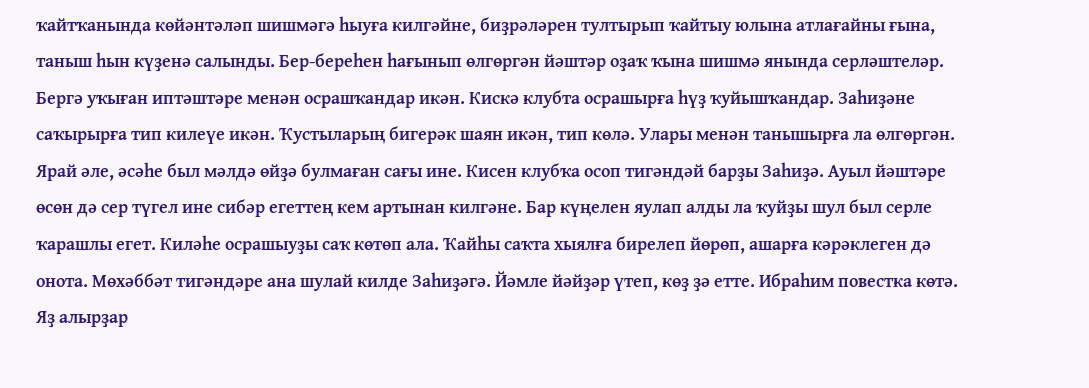ҡайтҡанында көйәнтәләп шишмәгә һыуға килгәйне, биҙрәләрен тултырып ҡайтыу юлына атлағайны ғына, таныш һын күҙенә салынды. Бер-береһен һағынып өлгөргән йәштәр оҙаҡ ҡына шишмә янында серләштеләр. Бергә уҡыған иптәштәре менән осрашҡандар икән. Кискә клубта осрашырға һүҙ ҡуйышҡандар. Заһиҙәне саҡырырға тип килеүе икән. Ҡустыларың бигерәк шаян икән, тип көлә. Улары менән танышырға ла өлгөргән. Ярай әле, әсәһе был мәлдә өйҙә булмаған сағы ине. Кисен клубҡа осоп тигәндәй барҙы Заһиҙә. Ауыл йәштәре өсөн дә сер түгел ине сибәр егеттең кем артынан килгәне. Бар күңелен яулап алды ла ҡуйҙы шул был серле ҡарашлы егет. Киләһе осрашыуҙы саҡ көтөп ала. Ҡайһы саҡта хыялға бирелеп йөрөп, ашарға кәрәклеген дә онота. Мөхәббәт тигәндәре ана шулай килде Заһиҙәгә. Йәмле йәйҙәр үтеп, көҙ ҙә етте. Ибраһим повестка көтә. Яҙ алырҙар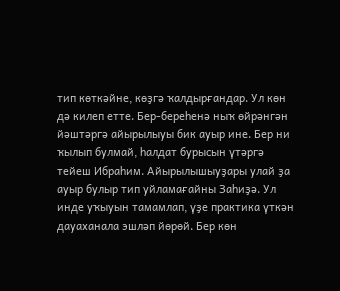тип көткәйне, көҙгә ҡалдырғандар. Ул көн дә килеп етте. Бер-береһенә ныҡ өйрәнгән йәштәргә айырылыуы бик ауыр ине. Бер ни ҡылып булмай, һалдат бурысын үтәргә тейеш Ибраһим. Айырылышыуҙары улай ҙа ауыр булыр тип уйламағайны Заһиҙә. Ул инде уҡыуын тамамлап, үҙе практика үткән дауаханала эшләп йөрөй. Бер көн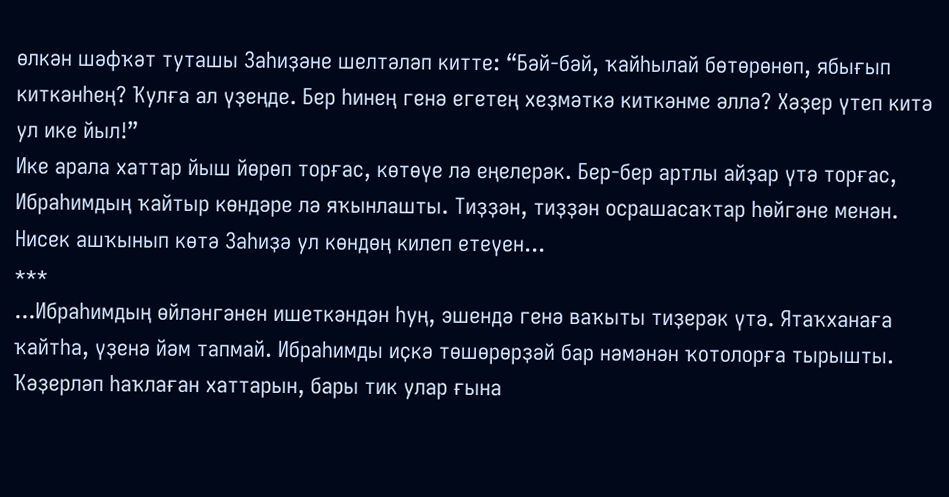өлкән шәфҡәт туташы Заһиҙәне шелтәләп китте: “Бәй-бәй, ҡайһылай бөтөрөнөп, ябығып киткәнһең? Ҡулға ал үҙеңде. Бер һинең генә егетең хеҙмәткә киткәнме әллә? Хәҙер үтеп китә ул ике йыл!”
Ике арала хаттар йыш йөрөп торғас, көтөүе лә еңелерәк. Бер-бер артлы айҙар үтә торғас, Ибраһимдың ҡайтыр көндәре лә яҡынлашты. Тиҙҙән, тиҙҙән осрашасаҡтар һөйгәне менән. Нисек ашҡынып көтә Заһиҙә ул көндөң килеп етеүен...
***
...Ибраһимдың өйләнгәнен ишеткәндән һуң, эшендә генә ваҡыты тиҙерәк үтә. Ятаҡханаға ҡайтһа, үҙенә йәм тапмай. Ибраһимды иҫкә төшөрөрҙәй бар нәмәнән ҡотолорға тырышты. Ҡәҙерләп һаҡлаған хаттарын, бары тик улар ғына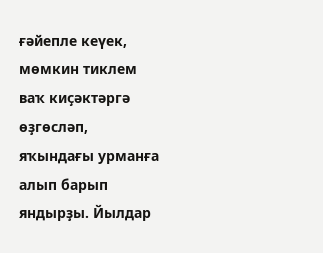ғәйепле кеүек, мөмкин тиклем ваҡ киҫәктәргә өҙгөсләп, яҡындағы урманға алып барып яндырҙы. Йылдар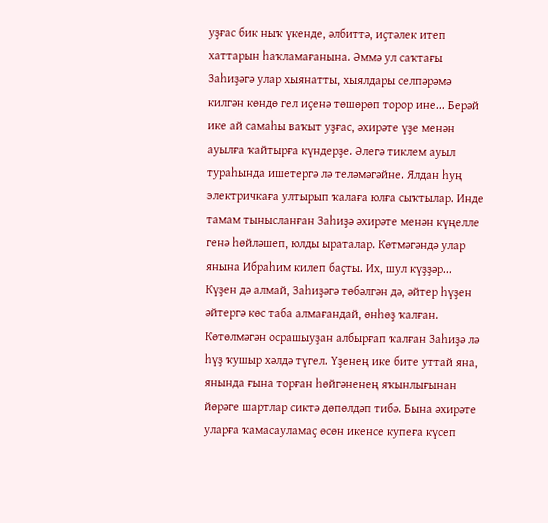уҙғас бик ныҡ үкенде, әлбиттә, иҫтәлек итеп хаттарын һаҡламағанына. Әммә ул саҡтағы Заһиҙәгә улар хыянатты, хыялдары селпәрәмә килгән көндө гел иҫенә төшөрөп торор ине... Берәй ике ай самаһы ваҡыт уҙғас, әхирәте үҙе менән ауылға ҡайтырға күндерҙе. Әлегә тиклем ауыл тураһында ишетергә лә теләмәгәйне. Ялдан һуң электричкаға ултырып ҡалаға юлға сыҡтылар. Инде тамам тынысланған Заһиҙә әхирәте менән күңелле генә һөйләшеп, юлды ыраталар. Көтмәгәндә улар янына Ибраһим килеп баҫты. Их, шул күҙҙәр... Күҙен дә алмай, Заһиҙәгә төбәлгән дә, әйтер һүҙен әйтергә көс таба алмағандай, өнһөҙ ҡалған. Көтөлмәгән осрашыуҙан албырғап ҡалған Заһиҙә лә һүҙ ҡушыр хәлдә түгел. Үҙенең ике бите уттай яна, янында ғына торған һөйгәненең яҡынлығынан йөрәге шартлар сиктә дөпөлдәп тибә. Бына әхирәте уларға ҡамасауламаҫ өсөн икенсе купеға күсеп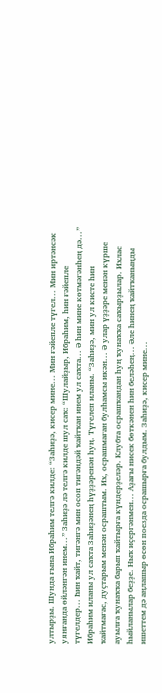ултырҙы. Шунда ғына Ибраһим телгә килде: “Заһиҙә, кисер мине... Мин ғәйепле түгел... Мин иртәнсәк уянғанда өйләнгән инем...” Заһиҙә лә телгә килде шул саҡ: “Шулайҙыр, Ибраһим, һин ғәйепле түгелдер... Һин ҡайт, тигәнгә мин осоп тигәндәй ҡайтҡан инем ул саҡта... Ә һин мине көтмәгәнһең дә...” Ибраһим иланы ул саҡта Заһиҙәнең һүҙҙәренән һуң. Түгелеп иланы. “Заһиҙә, мин ул кисте һин ҡайтмағас, дуҫтарым менән осраштым. Их, осрашмаған булһамсы икән... Ә улар үҙҙәре менән күрше ауылға ҡунаҡҡа барып ҡайтырға күндерҙеләр. Клубта осрашҡандан һуң ҡунаҡҡа саҡырҙылар. Ихлас һыйланылар беҙҙе. Ныҡ иҫергәнмен... Аҙағы нисек бөткәнен һин беләһең... Әле һинең ҡайтҡаныңды ишеттем дә аңлашыр өсөн поезда осрашырға булдым. Заһиҙә, кисер мине...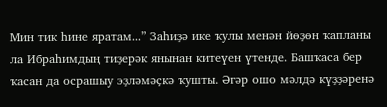Мин тик һине яратам...” Заһиҙә ике ҡулы менән йөҙөн ҡапланы ла Ибраһимдың тиҙерәк янынан китеүен үтенде. Башҡаса бер ҡасан да осрашыу эҙләмәҫкә ҡушты. Әгәр ошо мәлдә күҙҙәренә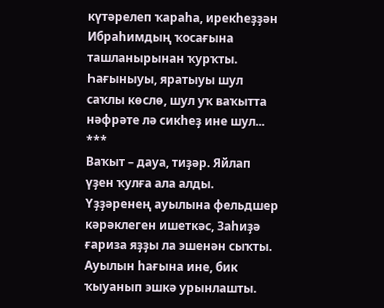күтәрелеп ҡараһа, ирекһеҙҙән Ибраһимдың ҡосағына ташланырынан ҡурҡты. Һағыныуы, яратыуы шул саҡлы көслө, шул уҡ ваҡытта нәфрәте лә сикһеҙ ине шул...
***
Ваҡыт – дауа, тиҙәр. Яйлап үҙен ҡулға ала алды. Үҙҙәренең ауылына фельдшер кәрәклеген ишеткәс, Заһиҙә ғариза яҙҙы ла эшенән сыҡты. Ауылын һағына ине, бик ҡыуанып эшкә урынлашты.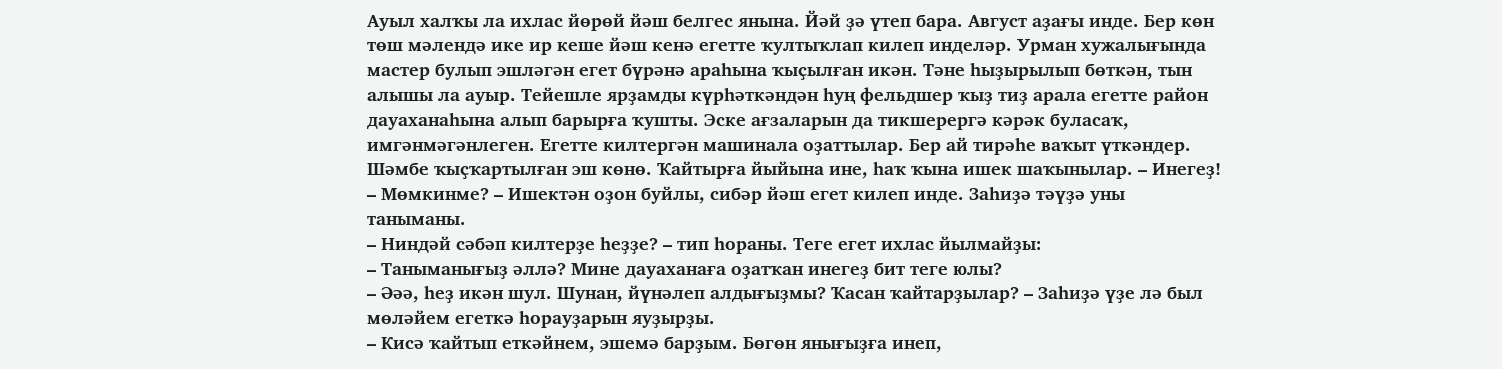Ауыл халҡы ла ихлас йөрөй йәш белгес янына. Йәй ҙә үтеп бара. Август аҙағы инде. Бер көн төш мәлендә ике ир кеше йәш кенә егетте ҡултыҡлап килеп инделәр. Урман хужалығында мастер булып эшләгән егет бүрәнә араһына ҡыҫылған икән. Тәне һыҙырылып бөткән, тын алышы ла ауыр. Тейешле ярҙамды күрһәткәндән һуң фельдшер ҡыҙ тиҙ арала егетте район дауаханаһына алып барырға ҡушты. Эске ағзаларын да тикшерергә кәрәк буласаҡ, имгәнмәгәнлеген. Егетте килтергән машинала оҙаттылар. Бер ай тирәһе ваҡыт үткәндер. Шәмбе ҡыҫҡартылған эш көнө. Ҡайтырға йыйына ине, һаҡ ҡына ишек шаҡынылар. – Инегеҙ!
– Мөмкинме? – Ишектән оҙон буйлы, сибәр йәш егет килеп инде. Заһиҙә тәүҙә уны таныманы.
– Ниндәй сәбәп килтерҙе һеҙҙе? – тип һораны. Теге егет ихлас йылмайҙы:
– Таныманығыҙ әллә? Мине дауаханаға оҙатҡан инегеҙ бит теге юлы?
– Әәә, һеҙ икән шул. Шунан, йүнәлеп алдығыҙмы? Ҡасан ҡайтарҙылар? – Заһиҙә үҙе лә был мөләйем егеткә һорауҙарын яуҙырҙы.
– Кисә ҡайтып еткәйнем, эшемә барҙым. Бөгөн янығыҙға инеп,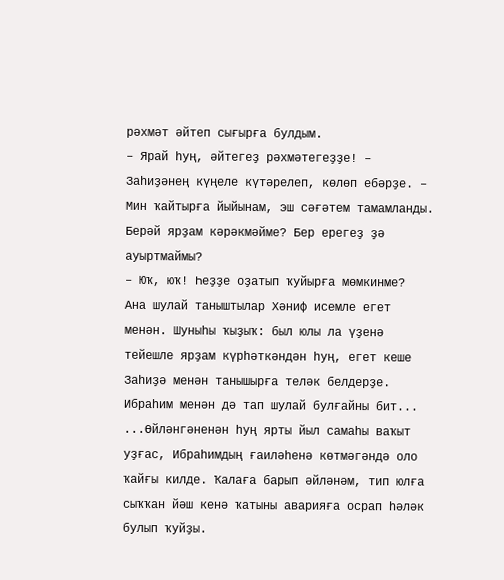рәхмәт әйтеп сығырға булдым.
– Ярай һуң, әйтегеҙ рәхмәтегеҙҙе! – Заһиҙәнең күңеле күтәрелеп, көлөп ебәрҙе. – Мин ҡайтырға йыйынам, эш сәғәтем тамамланды. Берәй ярҙам кәрәкмәйме? Бер ерегеҙ ҙә ауыртмаймы?
– Юҡ, юҡ! Һеҙҙе оҙатып ҡуйырға мөмкинме?
Ана шулай таныштылар Хәниф исемле егет менән. Шуныһы ҡыҙыҡ: был юлы ла үҙенә тейешле ярҙам күрһәткәндән һуң, егет кеше Заһиҙә менән танышырға теләк белдерҙе. Ибраһим менән дә тап шулай булғайны бит...
...Өйләнгәненән һуң ярты йыл самаһы ваҡыт уҙғас, Ибраһимдың ғаиләһенә көтмәгәндә оло ҡайғы килде. Ҡалаға барып әйләнәм, тип юлға сыҡҡан йәш кенә ҡатыны аварияға осрап һәләк булып ҡуйҙы.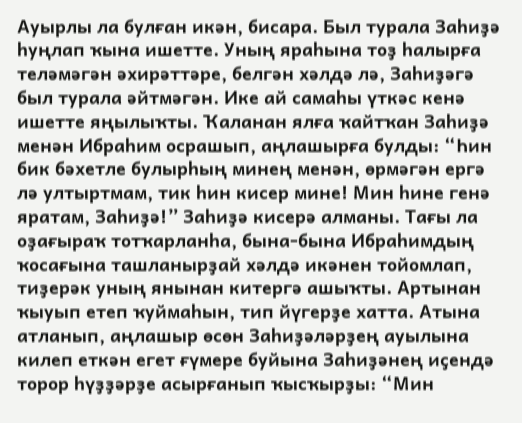Ауырлы ла булған икән, бисара. Был турала Заһиҙә һуңлап ҡына ишетте. Уның яраһына тоҙ һалырға теләмәгән әхирәттәре, белгән хәлдә лә, Заһиҙәгә был турала әйтмәгән. Ике ай самаһы үткәс кенә ишетте яңылыҡты. Ҡаланан ялға ҡайтҡан Заһиҙә менән Ибраһим осрашып, аңлашырға булды: “Һин бик бәхетле булырһың минең менән, өрмәгән ергә лә ултыртмам, тик һин кисер мине! Мин һине генә яратам, Заһиҙә!” Заһиҙә кисерә алманы. Тағы ла оҙағыраҡ тотҡарланһа, бына-бына Ибраһимдың ҡосағына ташланырҙай хәлдә икәнен тойомлап, тиҙерәк уның янынан китергә ашыҡты. Артынан ҡыуып етеп ҡуймаһын, тип йүгерҙе хатта. Атына атланып, аңлашыр өсөн Заһиҙәләрҙең ауылына килеп еткән егет ғүмере буйына Заһиҙәнең иҫендә торор һүҙҙәрҙе асырғанып ҡысҡырҙы: “Мин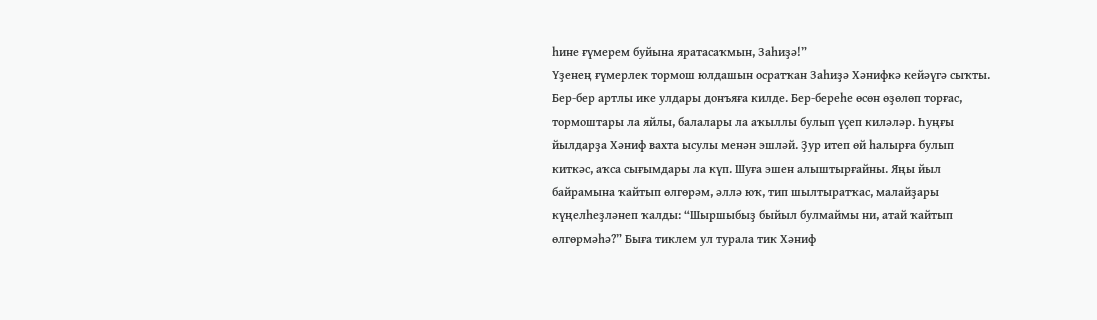һине ғүмерем буйына яратасаҡмын, Заһиҙә!”
Үҙенең ғүмерлек тормош юлдашын осратҡан Заһиҙә Хәнифкә кейәүгә сыҡты. Бер-бер артлы ике улдары донъяға килде. Бер-береһе өсөн өҙөлөп торғас, тормоштары ла яйлы, балалары ла аҡыллы булып үҫеп киләләр. Һуңғы йылдарҙа Хәниф вахта ысулы менән эшләй. Ҙур итеп өй һалырға булып киткәс, аҡса сығымдары ла күп. Шуға эшен алыштырғайны. Яңы йыл байрамына ҡайтып өлгөрәм, әллә юҡ, тип шылтыратҡас, малайҙары күңелһеҙләнеп ҡалды: “Шыршыбыҙ быйыл булмаймы ни, атай ҡайтып өлгөрмәһә?” Быға тиклем ул турала тик Хәниф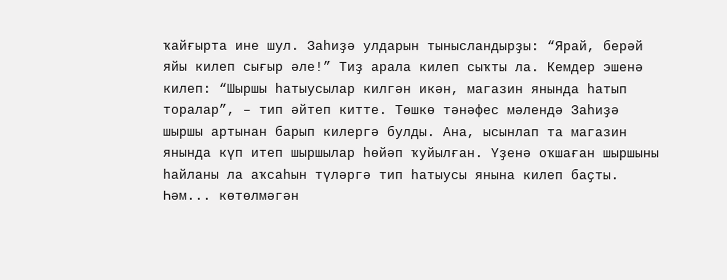ҡайғырта ине шул. Заһиҙә улдарын тынысландырҙы: “Ярай, берәй яйы килеп сығыр әле!” Тиҙ арала килеп сыҡты ла. Кемдер эшенә килеп: “Шыршы һатыусылар килгән икән, магазин янында һатып торалар”, – тип әйтеп китте. Төшкө тәнәфес мәлендә Заһиҙә шыршы артынан барып килергә булды. Ана, ысынлап та магазин янында күп итеп шыршылар һөйәп ҡуйылған. Үҙенә оҡшаған шыршыны һайланы ла аҡсаһын түләргә тип һатыусы янына килеп баҫты. Һәм... көтөлмәгән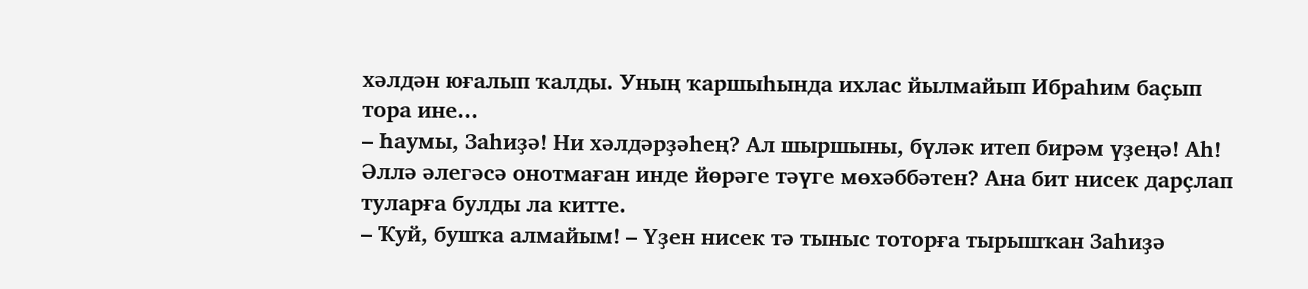хәлдән юғалып ҡалды. Уның ҡаршыһында ихлас йылмайып Ибраһим баҫып тора ине...
– Һаумы, Заһиҙә! Ни хәлдәрҙәһең? Ал шыршыны, бүләк итеп бирәм үҙеңә! Аһ! Әллә әлегәсә онотмаған инде йөрәге тәүге мөхәббәтен? Ана бит нисек дарҫлап туларға булды ла китте.
– Ҡуй, бушҡа алмайым! – Үҙен нисек тә тыныс тоторға тырышҡан Заһиҙә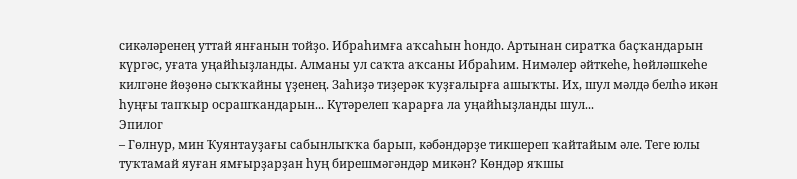сикәләренең уттай янғанын тойҙо. Ибраһимға аҡсаһын һондо. Артынан сиратҡа баҫҡандарын күргәс, уғата уңайһыҙланды. Алманы ул саҡта аҡсаны Ибраһим. Нимәлер әйткеһе, һөйләшкеһе килгәне йөҙөнә сыҡҡайны үҙенең. Заһиҙә тиҙерәк ҡуҙғалырға ашыҡты. Их, шул мәлдә белһә икән һуңғы тапҡыр осрашҡандарын... Күтәрелеп ҡарарға ла уңайһыҙланды шул...
Эпилог
– Гөлнур, мин Ҡуянтауҙағы сабынлыҡҡа барып, кәбәндәрҙе тикшереп ҡайтайым әле. Теге юлы туҡтамай яуған ямғырҙарҙан һуң бирешмәгәндәр микән? Көндәр яҡшы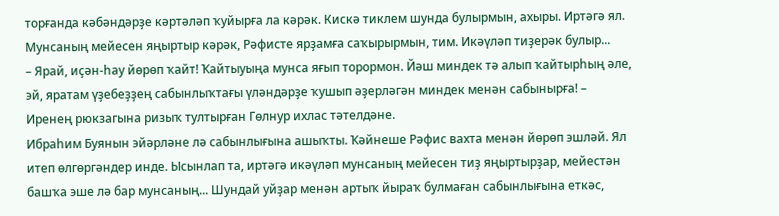торғанда кәбәндәрҙе кәртәләп ҡуйырға ла кәрәк. Кискә тиклем шунда булырмын, ахыры. Иртәгә ял. Мунсаның мейесен яңыртыр кәрәк, Рәфисте ярҙамға саҡырырмын, тим. Икәүләп тиҙерәк булыр...
– Ярай, иҫән-һау йөрөп ҡайт! Ҡайтыуыңа мунса яғып торормон. Йәш миндек тә алып ҡайтырһың әле, эй, яратам үҙебеҙҙең сабынлыҡтағы үләндәрҙе ҡушып әҙерләгән миндек менән сабынырға! – Иренең рюкзагына ризыҡ тултырған Гөлнур ихлас тәтелдәне.
Ибраһим Буянын эйәрләне лә сабынлығына ашыҡты. Ҡәйнеше Рәфис вахта менән йөрөп эшләй. Ял итеп өлгөргәндер инде. Ысынлап та, иртәгә икәүләп мунсаның мейесен тиҙ яңыртырҙар, мейестән башҡа эше лә бар мунсаның... Шундай уйҙар менән артыҡ йыраҡ булмаған сабынлығына еткәс,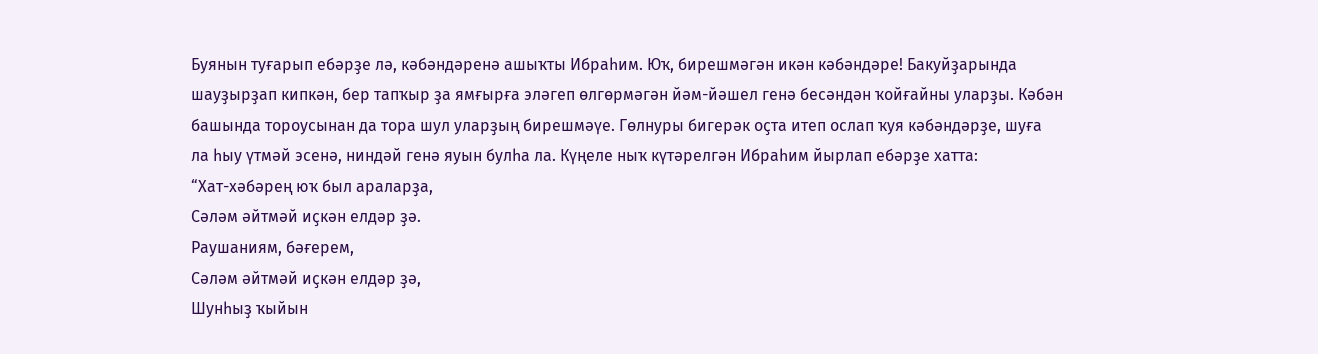Буянын туғарып ебәрҙе лә, кәбәндәренә ашыҡты Ибраһим. Юҡ, бирешмәгән икән кәбәндәре! Бакуйҙарында шауҙырҙап кипкән, бер тапҡыр ҙа ямғырға эләгеп өлгөрмәгән йәм-йәшел генә бесәндән ҡойғайны уларҙы. Кәбән башында тороусынан да тора шул уларҙың бирешмәүе. Гөлнуры бигерәк оҫта итеп ослап ҡуя кәбәндәрҙе, шуға ла һыу үтмәй эсенә, ниндәй генә яуын булһа ла. Күңеле ныҡ күтәрелгән Ибраһим йырлап ебәрҙе хатта:
“Хат-хәбәрең юҡ был араларҙа,
Сәләм әйтмәй иҫкән елдәр ҙә.
Раушаниям, бәғерем,
Сәләм әйтмәй иҫкән елдәр ҙә,
Шунһыҙ ҡыйын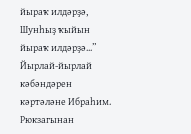йыраҡ илдәрҙә,
Шунһыҙ ҡыйын йыраҡ илдәрҙә...”
Йырлай-йырлай кәбәндәрен кәртәләне Ибраһим. Рюкзагынан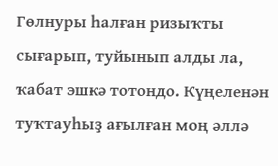Гөлнуры һалған ризыҡты сығарып, туйынып алды ла, ҡабат эшкә тотондо. Күңеленән туҡтауһыҙ ағылған моң әллә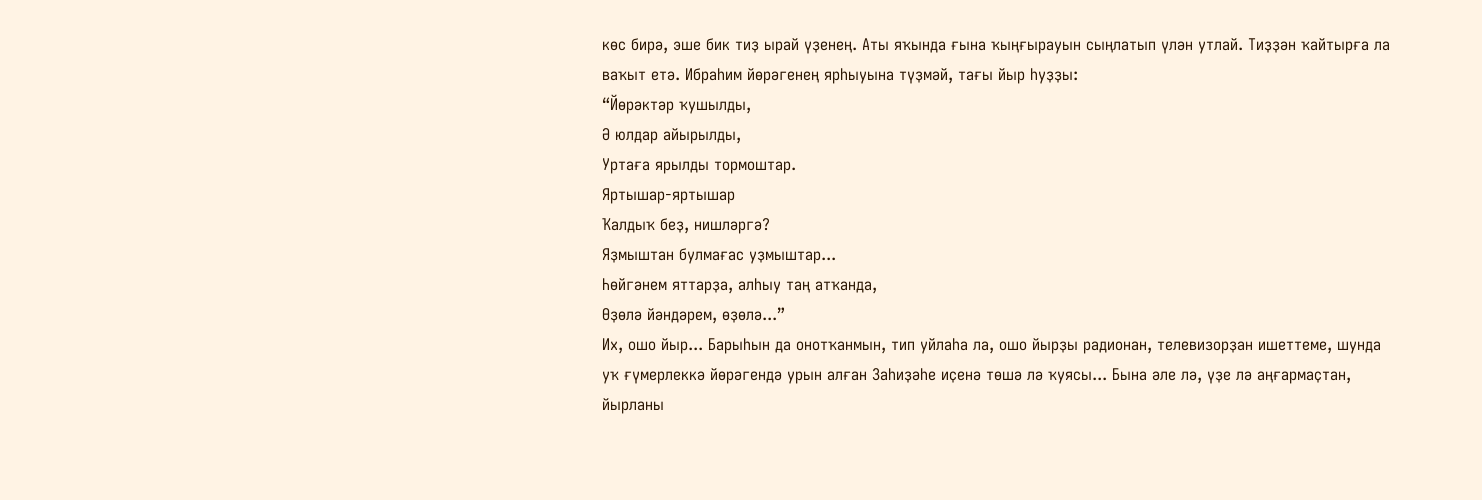көс бирә, эше бик тиҙ ырай үҙенең. Аты яҡында ғына ҡыңғырауын сыңлатып үлән утлай. Тиҙҙән ҡайтырға ла ваҡыт етә. Ибраһим йөрәгенең ярһыуына түҙмәй, тағы йыр һуҙҙы:
“Йөрәктәр ҡушылды,
Ә юлдар айырылды,
Уртаға ярылды тормоштар.
Яртышар-яртышар
Ҡалдыҡ беҙ, нишләргә?
Яҙмыштан булмағас уҙмыштар...
Һөйгәнем яттарҙа, алһыу таң атҡанда,
Өҙөлә йәндәрем, өҙөлә...”
Их, ошо йыр... Барыһын да онотҡанмын, тип уйлаһа ла, ошо йырҙы радионан, телевизорҙан ишеттеме, шунда уҡ ғүмерлеккә йөрәгендә урын алған Заһиҙәһе иҫенә төшә лә ҡуясы... Бына әле лә, үҙе лә аңғармаҫтан, йырланы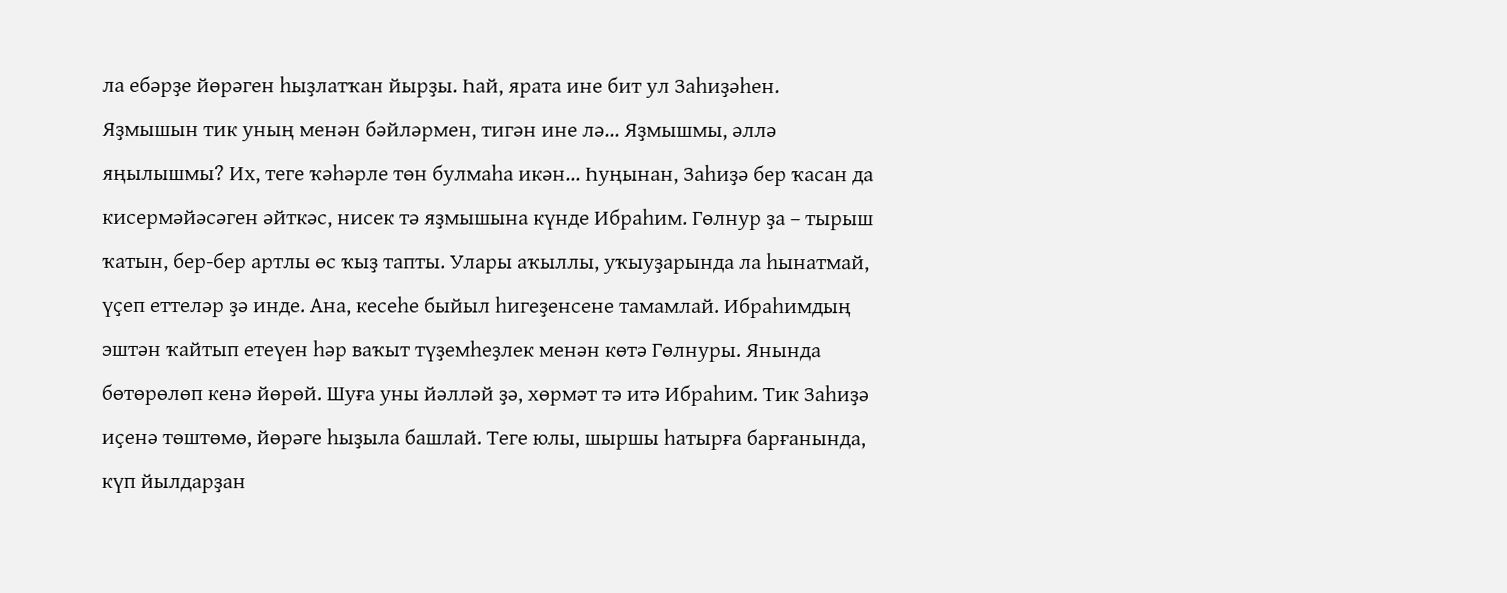ла ебәрҙе йөрәген һыҙлатҡан йырҙы. Һай, ярата ине бит ул Заһиҙәһен.
Яҙмышын тик уның менән бәйләрмен, тигән ине лә... Яҙмышмы, әллә яңылышмы? Их, теге ҡәһәрле төн булмаһа икән... Һуңынан, Заһиҙә бер ҡасан да кисермәйәсәген әйткәс, нисек тә яҙмышына күнде Ибраһим. Гөлнур ҙа – тырыш ҡатын, бер-бер артлы өс ҡыҙ тапты. Улары аҡыллы, уҡыуҙарында ла һынатмай, үҫеп еттеләр ҙә инде. Ана, кесеһе быйыл һигеҙенсене тамамлай. Ибраһимдың эштән ҡайтып етеүен һәр ваҡыт түҙемһеҙлек менән көтә Гөлнуры. Янында бөтөрөлөп кенә йөрөй. Шуға уны йәлләй ҙә, хөрмәт тә итә Ибраһим. Тик Заһиҙә иҫенә төштөмө, йөрәге һыҙыла башлай. Теге юлы, шыршы һатырға барғанында, күп йылдарҙан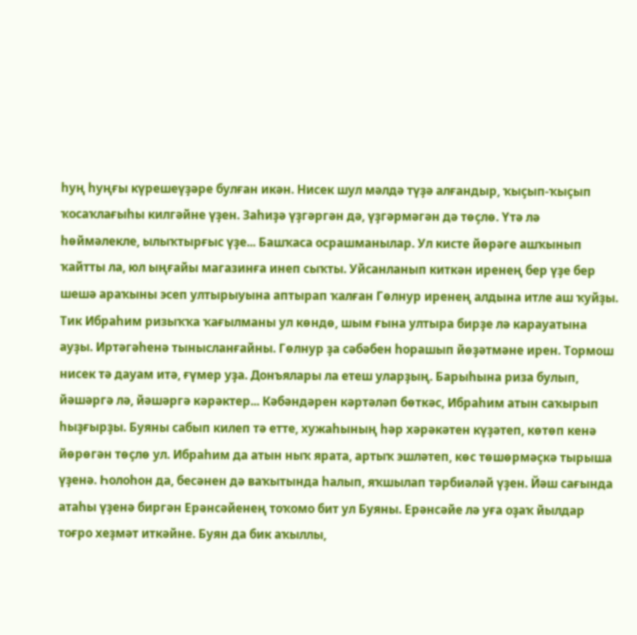һуң һуңғы күрешеүҙәре булған икән. Нисек шул мәлдә түҙә алғандыр, ҡыҫып-ҡыҫып ҡосаҡлағыһы килгәйне үҙен. Заһиҙә үҙгәргән дә, үҙгәрмәгән дә төҫлө. Үтә лә һөймәлекле, ылыҡтырғыс үҙе... Башҡаса осрашманылар. Ул кисте йөрәге ашҡынып ҡайтты ла, юл ыңғайы магазинға инеп сыҡты. Уйсанланып киткән иренең бер үҙе бер шешә араҡыны эсеп ултырыуына аптырап ҡалған Гөлнур иренең алдына итле аш ҡуйҙы. Тик Ибраһим ризыҡҡа ҡағылманы ул көндө, шым ғына ултыра бирҙе лә карауатына ауҙы. Иртәгәһенә тынысланғайны. Гөлнур ҙа сәбәбен һорашып йөҙәтмәне ирен. Тормош нисек тә дауам итә, ғүмер уҙа. Донъялары ла етеш уларҙың. Барыһына риза булып, йәшәргә лә, йәшәргә кәрәктер... Кәбәндәрен кәртәләп бөткәс, Ибраһим атын саҡырып һыҙғырҙы. Буяны сабып килеп тә етте, хужаһының һәр хәрәкәтен күҙәтеп, көтөп кенә йөрөгән төҫлө ул. Ибраһим да атын ныҡ ярата, артыҡ эшләтеп, көс төшөрмәҫкә тырыша үҙенә. Һолоһон да, бесәнен дә ваҡытында һалып, яҡшылап тәрбиәләй үҙен. Йәш сағында атаһы үҙенә биргән Ерәнсәйенең тоҡомо бит ул Буяны. Ерәнсәйе лә уға оҙаҡ йылдар тоғро хеҙмәт иткәйне. Буян да бик аҡыллы,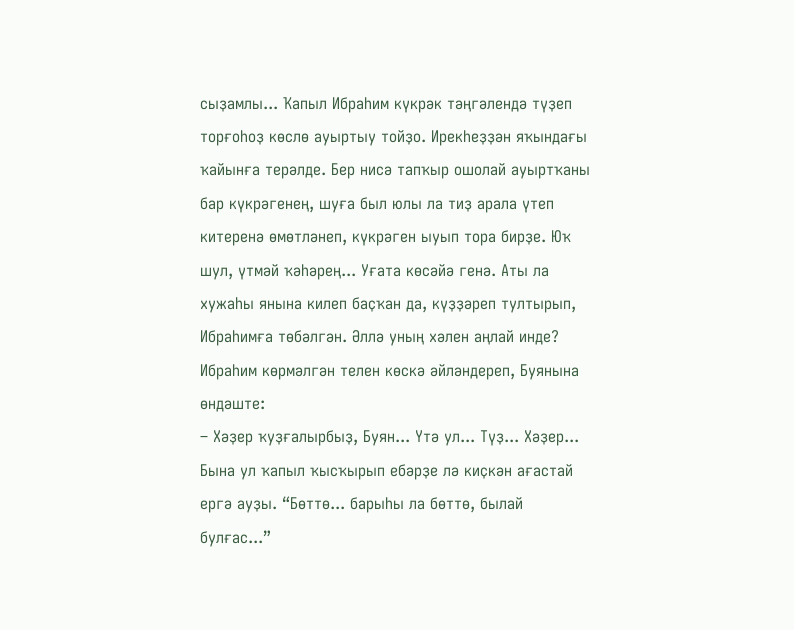сыҙамлы... Ҡапыл Ибраһим күкрәк тәңгәлендә түҙеп торғоһоҙ көслө ауыртыу тойҙо. Ирекһеҙҙән яҡындағы ҡайынға терәлде. Бер нисә тапҡыр ошолай ауыртҡаны бар күкрәгенең, шуға был юлы ла тиҙ арала үтеп китеренә өмөтләнеп, күкрәген ыуып тора бирҙе. Юҡ шул, үтмәй ҡәһәрең... Уғата көсәйә генә. Аты ла хужаһы янына килеп баҫҡан да, күҙҙәреп тултырып, Ибраһимға төбәлгән. Әллә уның хәлен аңлай инде? Ибраһим көрмәлгән телен көскә әйләндереп, Буянына өндәште:
– Хәҙер ҡуҙғалырбыҙ, Буян... Үтә ул... Түҙ... Хәҙер...
Бына ул ҡапыл ҡысҡырып ебәрҙе лә киҫкән ағастай ергә ауҙы. “Бөттө... барыһы ла бөттө, былай булғас...”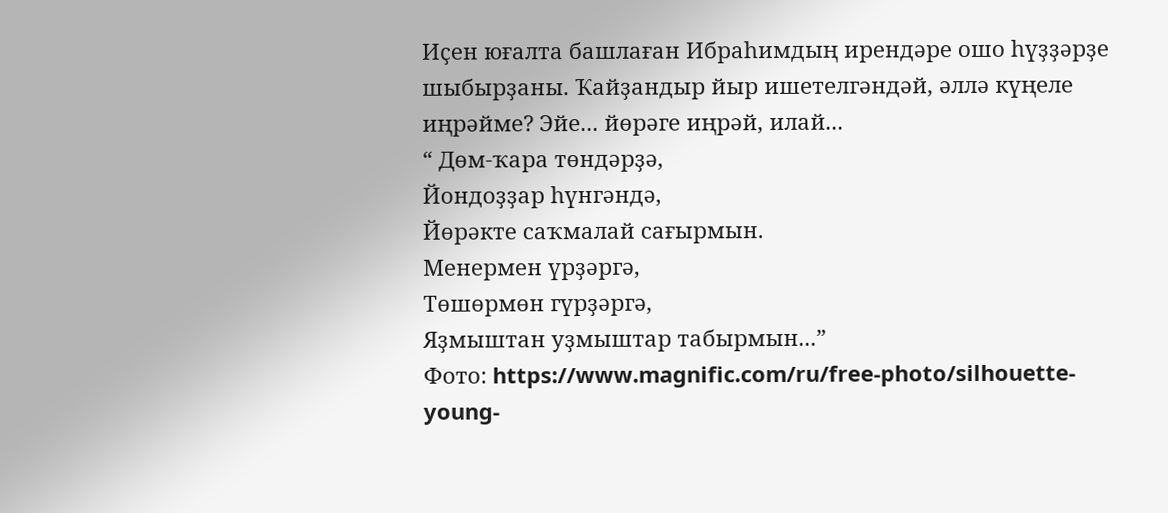Иҫен юғалта башлаған Ибраһимдың ирендәре ошо һүҙҙәрҙе шыбырҙаны. Ҡайҙандыр йыр ишетелгәндәй, әллә күңеле иңрәйме? Эйе... йөрәге иңрәй, илай...
“ Дөм-ҡара төндәрҙә,
Йондоҙҙар һүнгәндә,
Йөрәкте саҡмалай сағырмын.
Менермен үрҙәргә,
Төшөрмөн гүрҙәргә,
Яҙмыштан уҙмыштар табырмын...”
Фото: https://www.magnific.com/ru/free-photo/silhouette-young-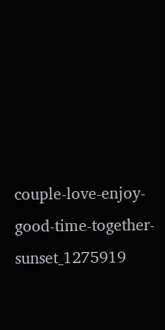couple-love-enjoy-good-time-together-sunset_1275919